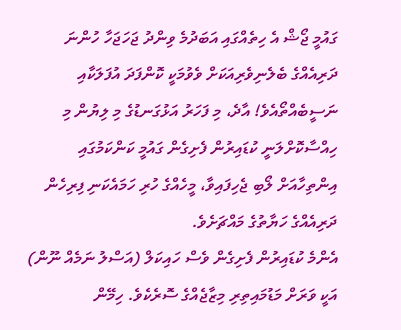ގައުމީ ޖޯޝް އެ ހިތެއްގައި އަބަދުމެ ވިންދު ޖަހަޖަހާ ހުންނަ ދަރިއެއްގެ ބެލެނިވެރިއަކަށް ވެވުމަކީ ކޮންފަދަ އުފަލަކާއި ނަސީބެއްތޯއެވެ! އާދެ، މި ފަހަރު އަޅުގަނޑުގެ މި ލިޔުން މި ހިއްސާކޮށްލަނީ ކުޑައިރުން ފެށިގެން ގައުމީ ކަންކަމުގައި އިންތިހާއަށް ލޯބި ޖެހިފައިވާ، މީހެއްގެ ހުރި ހަމައެކަނި ފިރިހެން ދަރިއެއްގެ ހަޔާތުގެ މައްޗަށެވެ.
އެންމެ ކުޑައިރުން ފެށިގެން ވެސް ހައިކަލް (އަސްލު ނަމެއް ނޫން) އަކީ ވަރަށް މަޑުމައިތިރި މިޒާޖެއްގެ ސޮރެކެވެ. ހިމޭން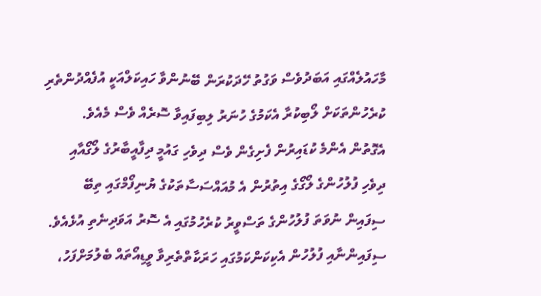މާހައުލެއްގައި އަބަދުވެސް ވަގުތު ހޭދަކުރަން ބޭނުންވާ ހައިކަލްއަކީ އުފެއްދުންތެރި ކުރެހުންތަކަށް ލޯބިކުރާ އެކަމުގެ ހުނަރު ލިބިފައިވާ ސޮރެއް ވެސް މެއެވެ. އެގޮތުން އެންމެ ކުޑައިރުން ފެށިގެން ވެސް ދިވެހި ގައުމީ ދިފާއީބާރުގެ ލޯގޯއާއި ދިވެހި ފުލުހުންގެ ލޯގޯގެ އިތުރުން އެ މުއައްސަސާތަކުގެ ޔުނިފޯމްގައި ތިބޭ ސިފައިން ނުވަތަ ފުލުހުންގެ ތަސްވީރު ކުރެހުމުގައި އެ ސޮރު އަވަދިނެތި އުޅެއެވެ. ސިފައިންނާއި ފުލުހުން އެކިކަންކަމުގައި ހަރަކާތްތެރިވާ ވީޑިއޯތައް ބެލުމަށްފަހު،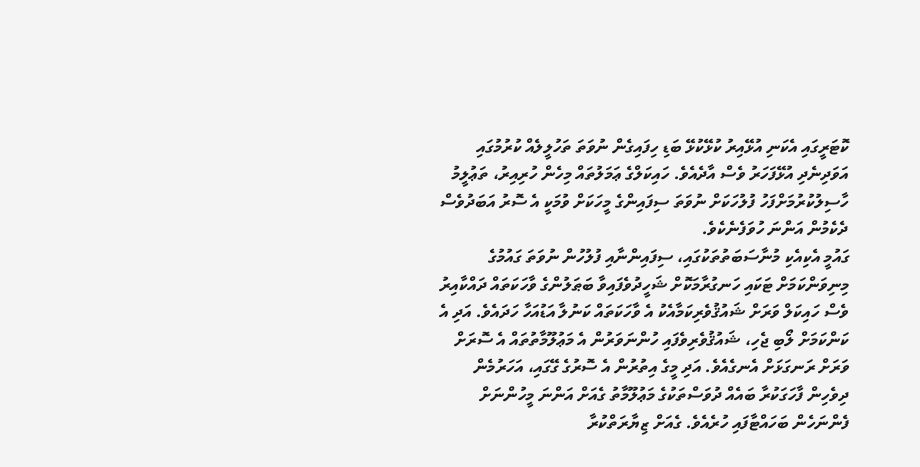ކޮޓަރީގައި އެކަނި އުޅޭއިރު ކުޅޭކުޅޭ ބަޑި ހިފައިގެން ނުވަތަ ތަހުލީލެއް ކުރުމުގައި އަވަދިނެދި އުޅޭފަހަރު ވެސް އާދެއެވެ. ހައިކަލްގެ ޢަމަލުތައް މިހެން ހުރިއިރު، ތަޢުލީމު ހާސިލުކުރުމަށްފަހު ފުލުހަކަށް ނުވަތަ ސިފައިންގެ މީހަކަށް ވުމަކީ އެ ސޮރު އަބަދުވެސް ދެކެމުން އަންނަ ހުވަފެނެކެވެ.
ގައުމީ އެކިއެކި މުނާސަބަތުތަކުގައި، ސިފައިންނާއި ފުލުހުން ނުވަތަ ގައުމުގެ މިނިވަންކަމަށް ޓަކައި ހަނގުރާމަކޮށް ޝަހީދުވެފައިވާ ބަޠަލުންގެ ވާހަކަތައް ދައްކާއިރު ވެސް ހައިކަލް ވަރަށް ޝައުޤުވެރިކަމާއެކު އެ ވާހަކަތައް ކަނުލާ އަޑުއަހާ ހަދައެވެ. އަދި އެ ކަންކަމަށް ލޯބި ޖެހި، ޝައުޤުވެރިވެފައި ހުންނަވަރުން އެ މަޢުލޫމާތުތައް އެ ސޮރަށް ވަރަށް ރަނގަޅަށް އެނގެއެވެ. އަދި މީގެ އިތުރުން އެ ސޮރުގެ ގޭގައި، އަހަރުމެން ދިވެހިން ފާހަގަކުރާ ބައެއް ދުވަސްތަކުގެ މަޢުލޫމާތު ގެއަށް އަންނަ މީހުންނަށް ފެންނަހެން ބަހައްޓާފައި ހުރެއެވެ. ގެއަށް ޒިޔާރަތްކުރާ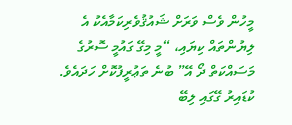މީހުން ވެސް ވަރަށް ޝައުޤުވެރިކަމާއެކު އެ ލިޔުންތައް ކިޔައި، “މީ މިގޭ ގައުމީ ސޮރުގެ މަސައްކަތް ދޯ އޭ” ބުނެ ތަޢުރީފުކޮށް ހަދައެވެ.
ކުޑައިރު ގޭގައި ލިބޭ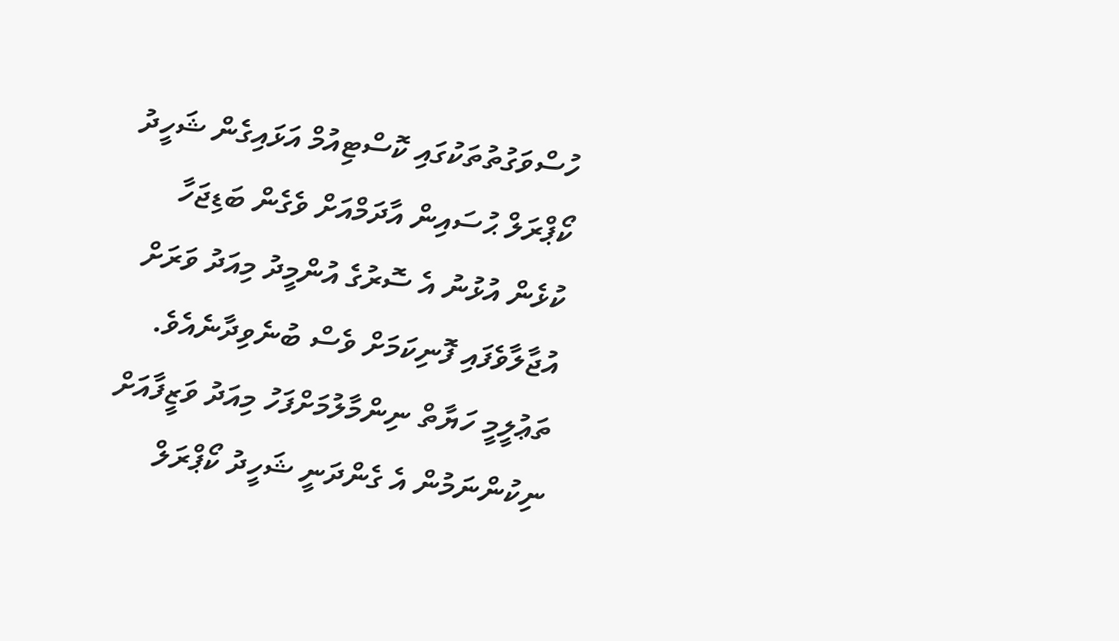ހުސްވަގުތުތަކުގައި ކޮސްޓިއުމް އަޅައިގެން ޝަހީދު ކޯޕްރަލް ޙުސައިން އާދަމްއަށް ވެގެން ބަޑިޖަހާ ކުޅެން އުޅުނު އެ ސޮރުގެ އުންމީދު މިއަދު ވަރަށް އުޖާލާވެފައި ފޮނިކަމަށް ވެސް ބުނެވިދާނެއެވެ. ތަޢުލީމީ ހަޔާތް ނިންމާލުމަށްފަހު މިއަދު ވަޒީފާއަށް ނިކުންނަމުން އެ ގެންދަނީ ޝަހީދު ކޯޕްރަލް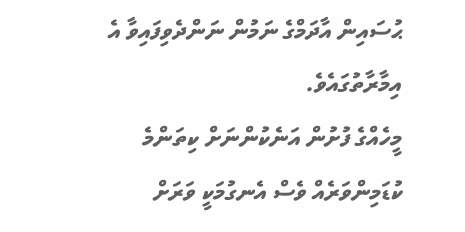ޙުސައިން އާދަމްގެ ނަމުން ނަންދެވިފައިވާ އެ އިމާރާތުގައެވެ.
މީހެއްގެ ފުށުން އަނެކުންނަށް ކިތަންމެ ކުޑަމިންވަރެއް ވެސް އެނގުމަކީ ވަރަށް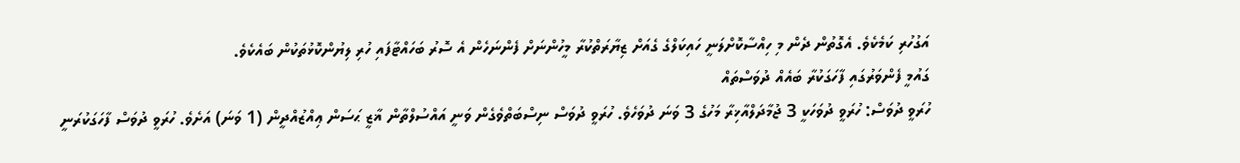އަގުހުރި ކަމެކެވެ. އެގޮތުން ދެން މި ހިއްސާކޮށްލަނީ ހައިކަލްގެ ގެއަށް ޒިޔާރަތްކުރާ މީހުންނަށް ފެންނަހެން އެ ސޮރު ބަހައްޓާފައި ހުރި ލިޔުންކޮޅުތަކުން ބައެކެވެ.
ގައުމީ ފެންވަރުގައި ފާހަގަކުރާ ބައެއް ދުވަސްތައް
ހުރަވީ ދުވަސް: ހުރަވީ ދުވަހަކީ 3 ޖުމާދަލްއާޚިރާ މަހުގެ 3 ވަނަ ދުވަހެވެ. ހުރަވީ ދުވަސް ނިސްބަތްވެގެން ވަނީ އައްސުލްތާން ޣާޒީ ޙަސަން ޢިއްޒުއްދީން (1 ވަނަ) އަށެވެ. ހުރަވީ ދުވަސް ފާހަގަކުރަނީ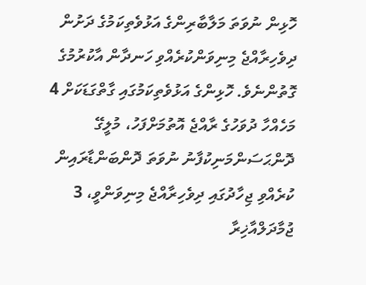ހޮޅިން ނުވަތަ މަލާބާރިންގެ އަޅުވެތިކަމުގެ ދަށުން ދިވެހިރާއްޖެ މިނިވަންކުރެއްވި ހަނދާން އާކުރުމުގެ ގޮތުންނެވެ. ހޮޅިންގެ އަޅުވެތިކަމުގައި ގާތްގަޑަކަށް 4 މަހެއްހާ ދުވަހުގެ ރާއްޖެ އޮތުމަށްފަހު، މުލީގޭ ދޮންޙަސަންމަނިކުފާނު ނުވަތަ ދޮންބަންޑާރައިން ކުރެއްވި ޖިހާދުގައި ދިވެހިރާއްޖެ މިނިވަންވީ، 3 ޖުމާދަލްއާޚިރާ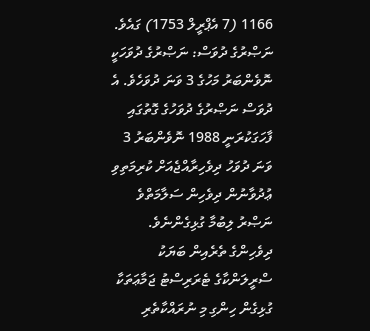1166 (7 އެޕްރީލް 1753) ގައެވެ.
ނަޞްރުގެ ދުވަސް: ނަޞްރުގެ ދުވަހަކީ ނޮވެންބަރު މަހުގެ 3 ވަނަ ދުވަހެވެ. އެ ދުވަސް ނަޞްރުގެ ދުވަހުގެ ގޮތުގައި ފާހަގަކުރަނީ 1988 ނޮވެންބަރު 3 ވަނަ ދުވަހު ދިވެހިރާއްޖެއަށް ކުރިމަތިވި ޢުދުވާނުން ދިވެހިން ސަލާމަތްވެ ނަޞްރު ލިބުމާ ގުޅިގެންނެވެ. ދިވެހިންގެ ތެރެއިން ބަޔަކު ސްރީލަންކާގެ ޓެރަރިސްޓު ޖަމާޢަތަކާ ގުޅިގެން ހިންގި މި ނުރައްކާތެރި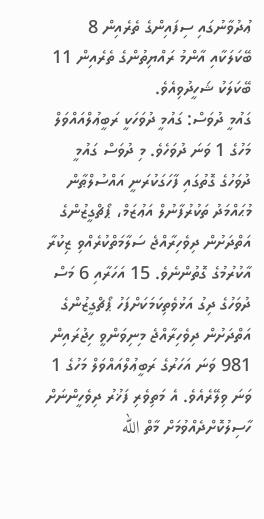ޢުދުވާނުގައި ސިފައިންގެ ތެރެއިން 8 ބޭކަލަކާއި އާންމު ރައްޔިތުންގެ ތެރެއިން 11 ބޭކަލަކު ޝަހީދުވިއެވެ.
ގައުމީ ދުވަސް: ގައުމީ ދުވަހަކީ ރަބީޢުލްއައްވަލް މަހުގެ 1 ވަނަ ދުވަހެވެ. މި ދުވަސް ގައުމީ ދުވަހުގެ ގޮތުގައި ފާހަގަކުރަނީ އައްސުލްޠާން މުޙައްމަދު ތަކުރުފާނުލް އަޢުޒަމް، ޕޯޗްގީޒުންގެ އަތްދަށުން ދިވެހިރާއްޖެ ސަލާމަތްކުރެއްވި ޒިކުރާ އާކުރުމުގެ ގޮތުންނެވެ. 15 އަހަރާއި 6 މަސް ދުވަހުގެ ދިގު އަޅުވެތިކަމަކަށްފަހު ޕޯޗްގީޒުންގެ އަތްދަށުން ދިވެހިރާއްޖެ މިނިވަންވީ ހިޖުރައިން 981 ވަނަ އަހަރުގެ ރަބީޢުލްއައްވަލް މަހުގެ 1 ވަނަ ވިލޭރެއެވެ. އެ މަތިވެރި ފަޚުރު ދިވެހީންނަށް ހާސިލުކޮށްދެއްވުމަށް މާތް الله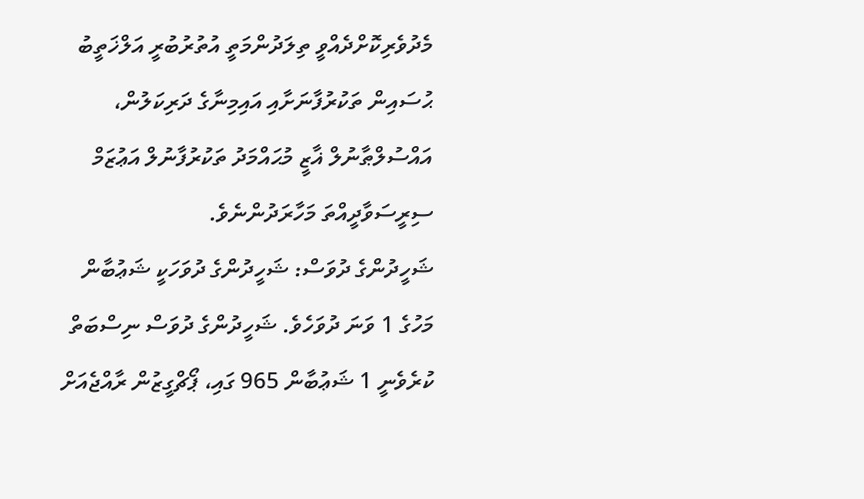މެދުވެރިކޮށްދެއްވީ ތިލަދުންމަތީ އުތުރުބުރީ އަލްޚަތީބު ޙުސައިން ތަކުރުފާނަށާއި އައިމިނާގެ ދަރިކަލުން، އައްސުލްޠާނުލް ޣާޒީ މުޙައްމަދު ތަކުރުފާނުލް އަޢުޒަމް ސިރީސަވާދީއްތަ މަހާރަދުންނެވެ.
ޝަހީދުންގެ ދުވަސް: ޝަހީދުންގެ ދުވަހަކީ ޝަޢުބާން މަހުގެ 1 ވަނަ ދުވަހެވެ. ޝަހީދުންގެ ދުވަސް ނިސްބަތް ކުރެވެނީ 1 ޝަޢުބާން 965 ގައި، ޕޯޗްގީޒުން ރާއްޖެއަށް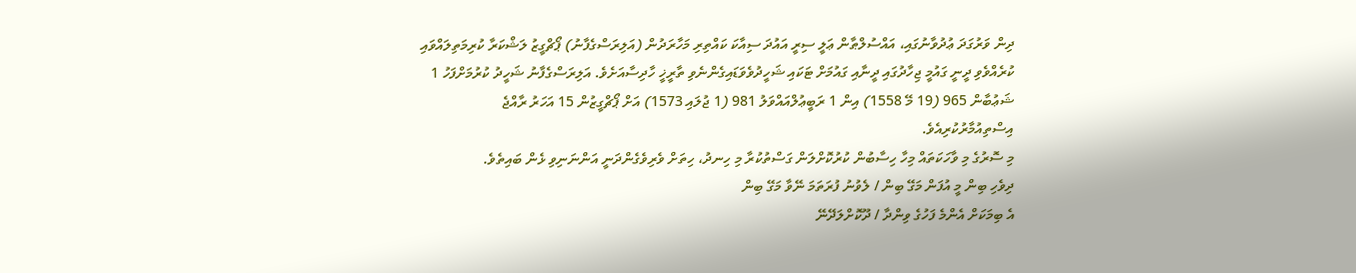ދިން ވަރުގަދަ ޢުދުވާނުގައި، އައްސުލްޠާން ޢަލީ ސިރީ އައުދަ ސިއާކަ ކައްތިރި މަހާރަދުން (އަލިރަސްގެފާނު) ޕޯޗްގީޒު ލަޝްކަރާ ކުރިމަތިލައްވައި ކުރެއްވެވި ދީނީ ގައުމީ ޖިހާދުގައި ދީނާއި ގައުމަށް ޓަކައި ޝަހީދުވެވަޑައިގެންނެވި ތާރީޚީ ހާދިސާއަށެވެ. އަލިރަސްގެފާނު ޝަހީދު ކުރުމަށްފަހު 1 ޝަޢުބާން 965 (19 މޭ 1558) އިން 1 ރަބީޢުލްއައްވަލު 981 (1 ޖުލައި 1573) އަށް ޕޯޗްގީޒުން 15 އަހަރު ރާއްޖެ އިސްތިއުމާރުކުރިއެވެ.
މި ސޮރުގެ މި ވާހަކަތައް މިހާ ހިސާބުން ކުރުކޮށްލަން ގަސްތުކުރާ މި ހިނދު، ހިތަށް ވެރިވެގެންދަނީ އަންނަނިވި ޅެން ބައިތެވެ.
ދިވެހި ބިން މީ އުފަން މަގޭ ބިން / ލެވުނު ފުރަތަމަ ނޭވާ މަގޭ ބިން
އެ ބިމަކަށް އެންމެ ފަހުގެ ވިންދާ / ދޫކޮށްލަދޭނޭ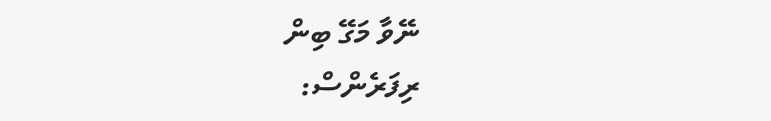ނޭވާ މަގޭ ބިން
ރިފަރެންސް: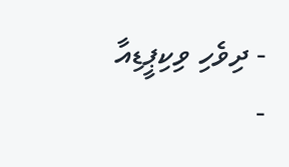- ދިވެހި ވިކިޕީޑިއާ
-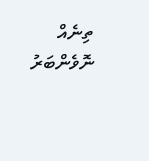ތިނެއް ނޮވެންބަރު